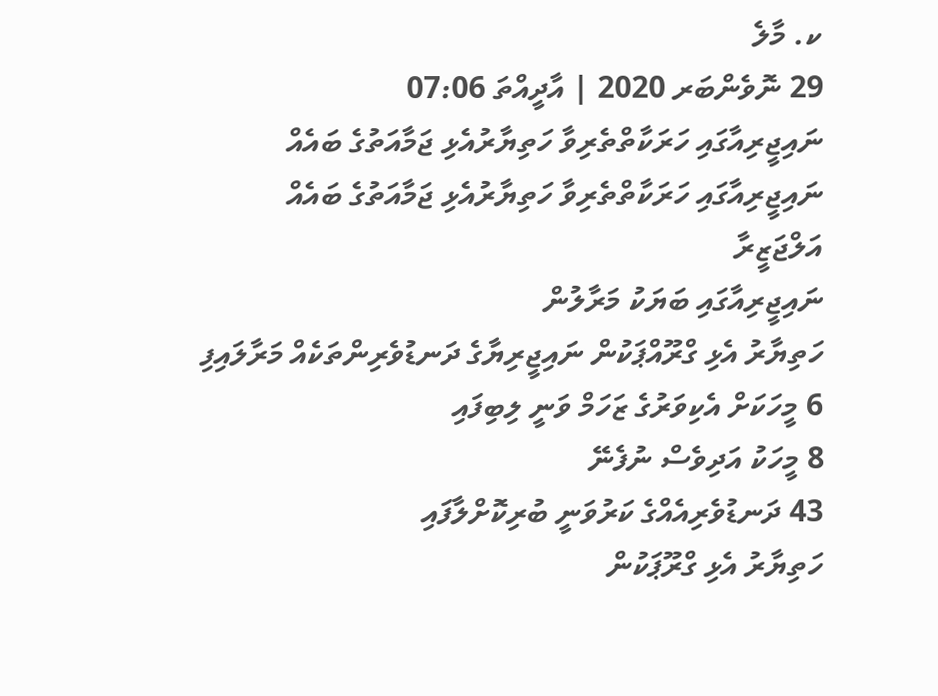ކ. މާލެ
29 ނޮވެންބަރ 2020 | އާދީއްތަ 07:06
ނައިޖީރިއާގައި ހަރަކާތްތެރިވާ ހަތިޔާރުއެޅި ޖަމާއަތުގެ ބައެއް
ނައިޖީރިއާގައި ހަރަކާތްތެރިވާ ހަތިޔާރުއެޅި ޖަމާއަތުގެ ބައެއް
އަލްޖަޒީރާ
ނައިޖީރިއާގައި ބަޔަކު މަރާލުން
ހަތިޔާރު އެޅި ގްރޫއްޕަކުން ނައިޖީރިޔާގެ ދަނޑުވެރިންތަކެއް މަރާލައިފި
6 މީހަކަށް އެކިވަރުގެ ޒަހަމް ވަނީ ލިބިފައި
8 މީހަކު އަދިވެސް ނުފެނޭ
43 ދަނޑުވެރިއެއްގެ ކަރުވަނީ ބުރިކޮށްލާފައި
ހަތިޔާރު އެޅި ގްރޫޕަކުން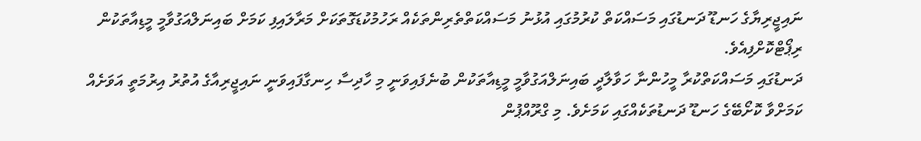ނައިޖީރިޔާގެ ހަނޑޫ ދަނޑުގައި މަސައްކަތް ކުރުމުގައި އުޅުނު މަސައްކަތްތެރިންތަކެއް ރަހުމުކުޑަގޮތަކަށް މަރާލައިފި ކަމަށް ބައިނަލްއަގުވާމީ މީޑިއާތަކުން ރިޕޯޓްކޮށްފިއެވެ.
ދަނޑުގައި މަސައްކަތްކުރާ މީހުންނާ ހަވާލާދީ ބައިނަލްއަގުވާމީ މީޑިއާތަކުން ބުނެފައިވަނީ މި ހާދިސާ ހިނގާފައިވަނީ ނައިޖީރިއާގެ އުތުރު އިރުމަތީ އަވަށެއް ކަމަށްވާ ކޮށޯބޭގެ ހަނޑޫ ދަނޑުތަކެއްގައި ކަމަށެވެ. މި ގްރޫއްޕުން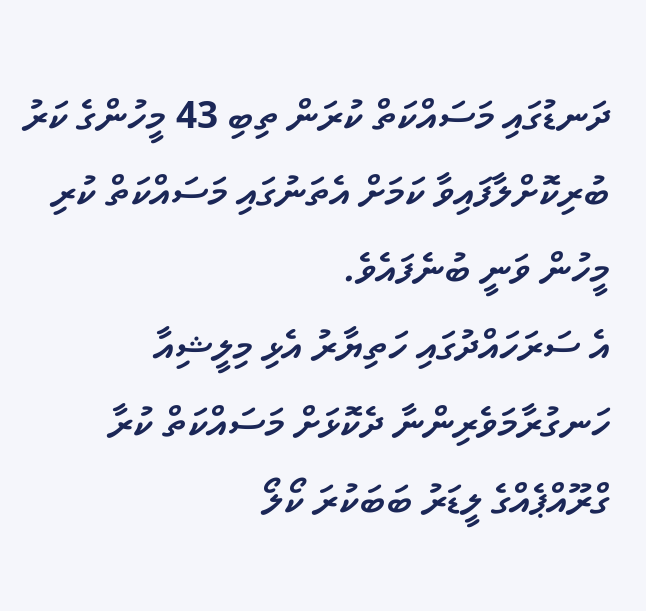ދަނޑުގައި މަސައްކަތް ކުރަން ތިބި 43 މީހުންގެ ކަރު ބުރިކޮށްލާފައިވާ ކަމަށް އެތަނުގައި މަސައްކަތް ކުރި މީހުން ވަނީ ބުނެފައެވެ.
އެ ސަރަހައްދުގައި ހަތިޔާރު އެޅި މިލީޝިއާ ހަނގުރާމަވެރިންނާ ދެކޮޅަށް މަސައްކަތް ކުރާ ގްރޫއްޕެއްގެ ލީޑަރު ބަބަކުރަ ކޯލޯ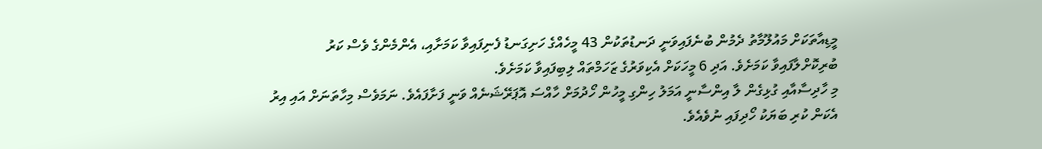މީޑިއާތަކަށް މައުލޫމާތު ދެމުން ބުނެފައިވަނީ ދަނޑުތަކުން 43 މީހެއްގެ ހަށިގަނޑު ފެނިފައިވާ ކަމަށާއި، އެންމެންގެ ވެސް ކަރު ބުރިކޮށްލާފައިވާ ކަމަށެވެ. އަދި 6 މީހަކަށް އެކިވަރުގެ ޒަހަމްތައް ލިބިފައިވާ ކަމަށެވެ.
މި ހާދިސާއާއި ގުޅިގެން ލާ އިންސާނީ އަމަލު ހިންގި މީހުން ހޯދުމަށް ހާއްސަ އޮޕަރޭޝަނެއް ވަނީ ފަށާފައެވެ. ނަމަވެސް މިހާތަނަށް އައި އިރު އެކަން ކުރި ބަޔަކު ހޯދިފައި ނުވެއެވެ.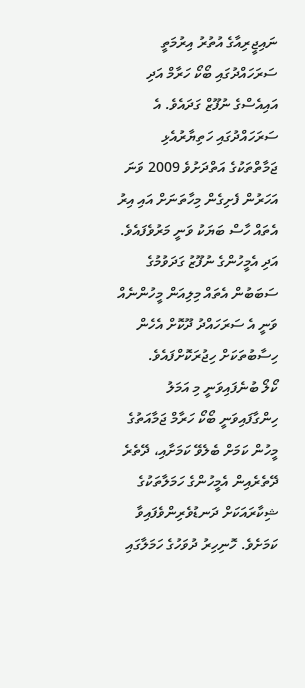ނައިޖީރިއާގެ އުތުރު އިރުމަތީ ސަރަހައްދުގައި ބޯކޯ ހަރާމް އަދި އައިއެސްގެ ނުފޫޒް ގަދައެވެ. އެ ސަރަހައްދުގައި ހަތިޔާރުއެޅި ޖަމާތްތަކުގެ އަތްދަށުވެ 2009 ވަނަ އަހަރުން ފެށިގެން މިހާތަނަށް އައި އިރު އެތައް ހާސް ބަޔަކު ވަނީ މަރުވެފައެވެ. އަދި އެމީހުންގެ ނުފޫޒު ގަދަވުމުގެ ސަބަބުން އެތައް މިލިއަން މީހުންނެއް ވަނީ އެ ސަރަހައްދު ދޫކޮށް އެހެން ހިސާބުތަކަށް ހިޖުރަކޮށްފައެވެ.
ކޯލޯ ބުނެފައިވަނީ މި އަމަލު ހިންގާފައިވަނީ ބޯކޯ ހަރާމް ޖަމާއަތުގެ މީހުން ކަމަށް ބެލެވޭ ކަމަށާއި، ދޭތެރެ ދޭތެރެއިން އެމީހުންގެ ހަމަލާތަކުގެ ޝިކާރައަކަށް ދަނޑުވެރިންވެފައިވާ ކަމަށެވެ. ހޮނިހިރު ދުވަހުގެ ހަމަލާގައި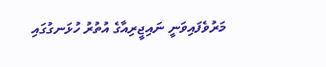މަރުވެފައިވަނީ ނައިޖީރިއާގެ އުތުރު ހުޅަނގުގައި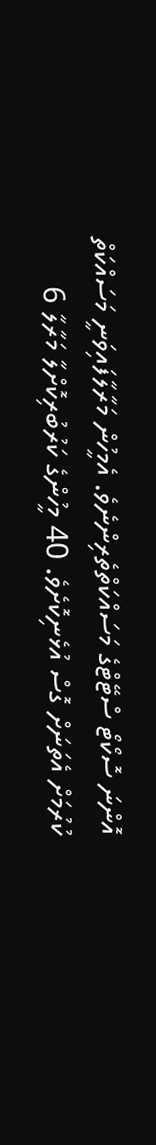އޮންނަ ސޮކޯޓޯ ސްޓޭޓްގެ މަސައްކަތްތެރިންނެވެ. އެމީހުން މަރާލާފައިވަނީ މަސައްކަތް ކުރުމަށް އެތަނަށް ގޮސް އުޅެނިކޮށެވެ. 40 މީހުންގެ ކަރުބުރިކޮށްލާ މަރާލާ 6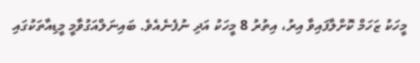މީހަކު ޒަހަމް ކޮށްލާފައިވާ އިރު، އިތުރު 8 މީހަކު އަދި ނުފެނެއެވެ. ބައިނަލްއަގުވާމީ މީޑިއާތަކުގައި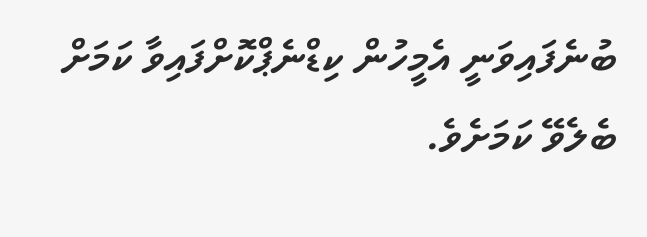ބުނެފައިވަނީ އެމީހުން ކިޑްނެޕްކޮށްފައިވާ ކަމަށް ބެލެވޭ ކަމަށެވެ.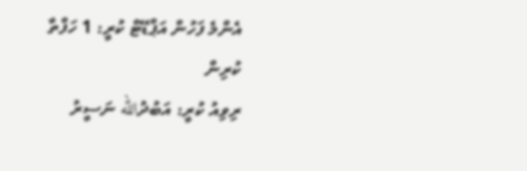އެންމެ ފަހުން އަޕްޑޭޓް ކުރީ: 1 ހަފްތާ ކުރިން
ރިވިއު ކުރީ: އަބުދުالله ނަސީރު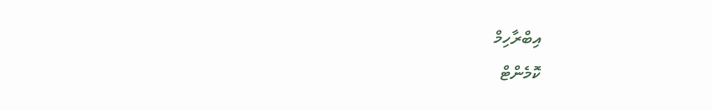އިބްރާހިމް
ކޮމެންޓް